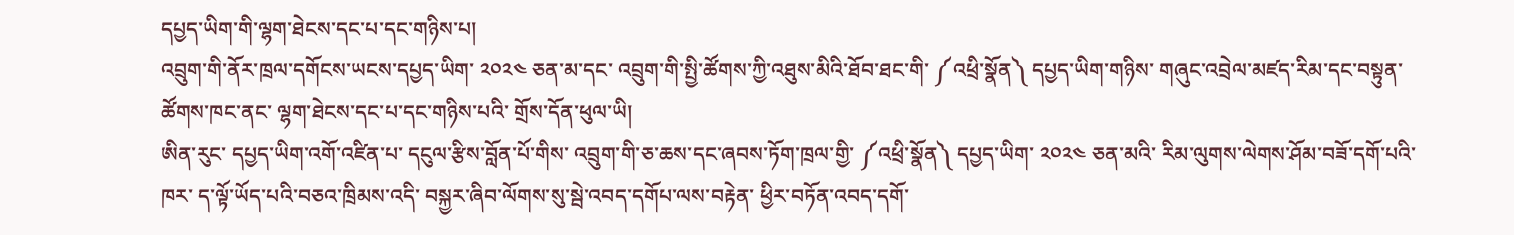དཔྱད་ཡིག་གི་ལྷག་ཐེངས་དང་པ་དང་གཉིས་པ།
འབྲུག་གི་ནོར་ཁྲལ་དགོངས་ཡངས་དཔྱད་ཡིག་ ༢༠༢༤ ཅན་མ་དང་ འབྲུག་གི་སྤྱི་ཚོགས་ཀྱི་འཐུས་མིའི་ཐོབ་ཐང་གི་ ༼འཕྲི་སྣོན༽ དཔྱད་ཡིག་གཉིས་ གཞུང་འབྲེལ་མཛད་རིམ་དང་བསྟུན་ ཚོགས་ཁང་ནང་ ལྷག་ཐེངས་དང་པ་དང་གཉིས་པའི་ གྲོས་དོན་ཕུལ་ཡི།
ཨིན་རུང་ དཔྱད་ཡིག་འགོ་འཛིན་པ་ དངུལ་རྩིས་བློན་པོ་གིས་ འབྲུག་གི་ཅ་ཆས་དང་ཞབས་ཏོག་ཁྲལ་གྱི་ ༼འཕྲི་སྣོན༽ དཔྱད་ཡིག་ ༢༠༢༤ ཅན་མའི་ རིམ་ལུགས་ལེགས་ཤོམ་བཟོ་དགོ་པའི་ཁར་ ད་ལྟོ་ཡོད་པའི་བཅའ་ཁྲིམས་འདི་ བསྐྱར་ཞིབ་ལོགས་སུ་སྦེ་འབད་དགོཔ་ལས་བརྟེན་ ཕྱིར་བཏོན་འབད་དགོ་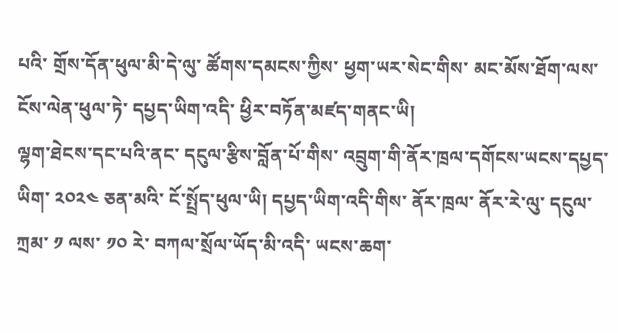པའི་ གྲོས་དོན་ཕུལ་མི་དེ་ལུ་ ཚོགས་དམངས་ཀྱིས་ ཕྱག་ཡར་སེང་གིས་ མང་མོས་ཐོག་ལས་ ངོས་ལེན་ཕུལ་ཏེ་ དཔྱད་ཡིག་འདི་ ཕྱིར་བཏོན་མཛད་གནང་ཡི།
ལྷག་ཐེངས་དང་པའི་ནང་ དངུལ་རྩིས་བློན་པོ་གིས་ འབྲུག་གི་ནོར་ཁྲལ་དགོངས་ཡངས་དཔྱད་ཡིག་ ༢༠༢༤ ཅན་མའི་ ངོ་སྤྲོད་ཕུལ་ཡི། དཔྱད་ཡིག་འདི་གིས་ ནོར་ཁྲལ་ ནོར་རེ་ལུ་ དངུལ་ཀྲམ་ ༡ ལས་ ༡༠ རེ་ བཀལ་སྲོལ་ཡོད་མི་འདི་ ཡངས་ཆག་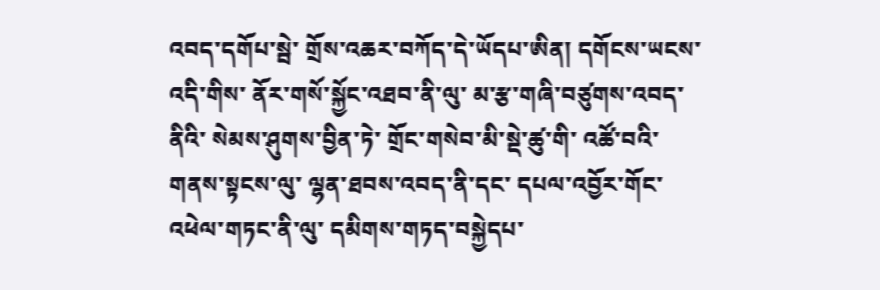འབད་དགོཔ་སྦེ་ གྲོས་འཆར་བཀོད་དེ་ཡོདཔ་ཨིན། དགོངས་ཡངས་འདི་གིས་ ནོར་གསོ་སྐྱོང་འཐབ་ནི་ལུ་ མ་རྩ་གཞི་བཙུགས་འབད་ནིའི་ སེམས་ཤུགས་བྱིན་ཏེ་ གྲོང་གསེབ་མི་སྡེ་ཚུ་གི་ འཚོ་བའི་གནས་སྟངས་ལུ་ ལྷན་ཐབས་འབད་ནི་དང་ དཔལ་འབྱོར་གོང་འཕེལ་གཏང་ནི་ལུ་ དམིགས་གཏད་བསྐྱེདཔ་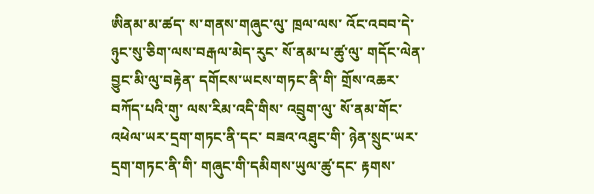ཨིནམ་མ་ཚད་ ས་གནས་གཞུང་ལུ་ ཁྲལ་ལས་ འོང་འབབ་དེ་ ཉུང་སུ་ཅིག་ལས་བརྒལ་མེད་རུང་ སོ་ནམ་པ་ཚུ་ལུ་ གདོང་ལེན་བྱུང་མི་ལུ་བརྟེན་ དགོངས་ཡངས་གཏང་ནི་གི་ གྲོས་འཆར་བཀོད་པའི་གུ་ ལས་རིམ་འདི་གིས་ འབྲུག་ལུ་ སོ་ནམ་གོང་འཕེལ་ཡར་དྲག་གཏང་ནི་དང་ བཟའ་འཐུང་གི་ ཉེན་སྲུང་ཡར་དྲག་གཏང་ནི་གི་ གཞུང་གི་དམིགས་ཡུལ་ཚུ་དང་ རྟགས་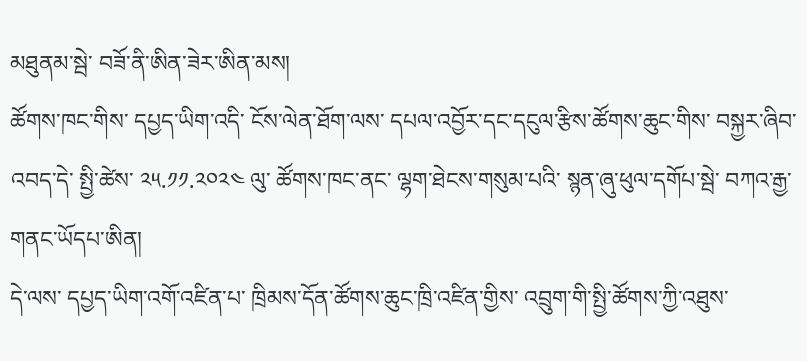མཐུནམ་སྦེ་ བཟོ་ནི་ཨིན་ཟེར་ཨིན་མས།
ཚོགས་ཁང་གིས་ དཔྱད་ཡིག་འདི་ ངོས་ལེན་ཐོག་ལས་ དཔལ་འབྱོར་དང་དངུལ་རྩིས་ཚོགས་ཆུང་གིས་ བསྐྱར་ཞིབ་འབད་དེ་ སྤྱི་ཚེས་ ༢༥.༡༡.༢༠༢༤ ལུ་ ཚོགས་ཁང་ནང་ ལྷག་ཐེངས་གསུམ་པའི་ སྙན་ཞུ་ཕུལ་དགོཔ་སྦེ་ བཀའ་རྒྱ་གནང་ཡོདཔ་ཨིན།
དེ་ལས་ དཔྱད་ཡིག་འགོ་འཛིན་པ་ ཁྲིམས་དོན་ཚོགས་ཆུང་ཁྲི་འཛིན་གྱིས་ འབྲུག་གི་སྤྱི་ཚོགས་ཀྱི་འཐུས་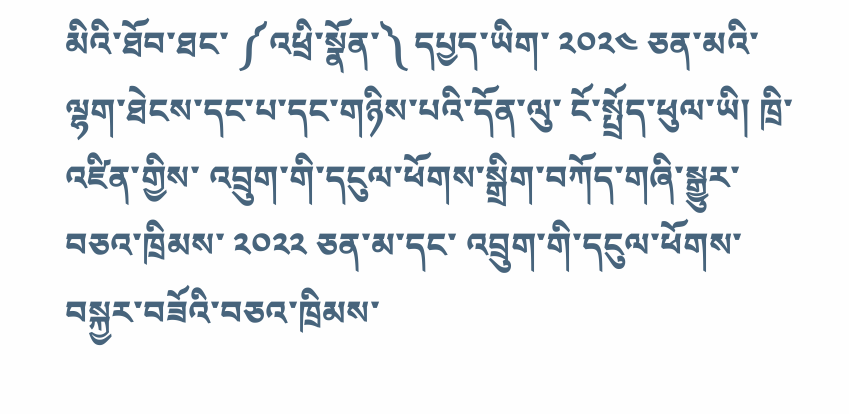མིའི་ཐོབ་ཐང་ ༼འཕྲི་སྣོན་༽ དཔྱད་ཡིག་ ༢༠༢༤ ཅན་མའི་ ལྷག་ཐེངས་དང་པ་དང་གཉིས་པའི་དོན་ལུ་ ངོ་སྤྲོད་ཕུལ་ཡི། ཁྲི་འཛིན་གྱིས་ འབྲུག་གི་དངུལ་ཕོགས་སྒྲིག་བཀོད་གཞི་སྒྱུར་བཅའ་ཁྲིམས་ ༢༠༢༢ ཅན་མ་དང་ འབྲུག་གི་དངུལ་ཕོགས་བསྐྱར་བཟོའི་བཅའ་ཁྲིམས་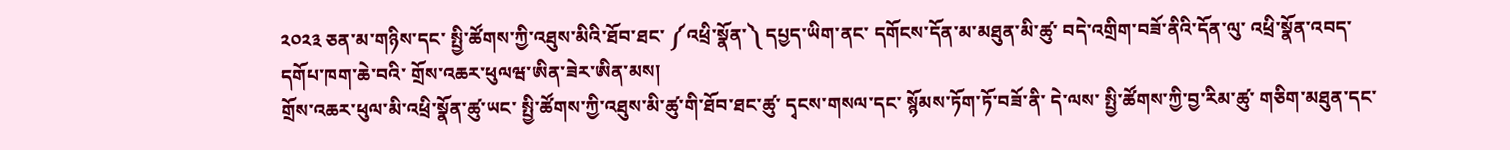༢༠༢༣ ཅན་མ་གཉིས་དང་ སྤྱི་ཚོགས་ཀྱི་འཐུས་མིའི་ཐོབ་ཐང་ ༼འཕྲི་སྣོན་༽ དཔྱད་ཡིག་ནང་ དགོངས་དོན་མ་མཐུན་མི་ཚུ་ བདེ་འགྲིག་བཟོ་ནིའི་དོན་ལུ་ འཕྲི་སྣོན་འབད་དགོཔ་ཁག་ཆེ་བའི་ གྲོས་འཆར་ཕུལཝ་ཨིན་ཟེར་ཨིན་མས།
གྲོས་འཆར་ཕུལ་མི་འཕྲི་སྣོན་ཚུ་ཡང་ སྤྱི་ཚོགས་ཀྱི་འཐུས་མི་ཚུ་གི་ཐོབ་ཐང་ཚུ་ དྭངས་གསལ་དང་ སྙོམས་ཏོག་ཏོ་བཟོ་ནི་ དེ་ལས་ སྤྱི་ཚོགས་ཀྱི་བྱ་རིམ་ཚུ་ གཅིག་མཐུན་དང་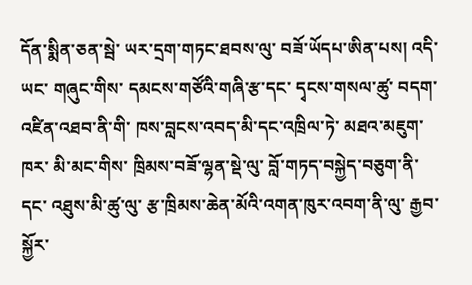དོན་སྨིན་ཅན་སྦེ་ ཡར་དྲག་གཏང་ཐབས་ལུ་ བཟོ་ཡོདཔ་ཨིན་པས། འདི་ཡང་ གཞུང་གིས་ དམངས་གཙོའི་གཞི་རྩ་དང་ དྭངས་གསལ་ཚུ་ བདག་འཛིན་འཐབ་ནི་གི་ ཁས་བླངས་འབད་མི་དང་འཁྲིལ་ཏེ་ མཐའ་མཇུག་ཁར་ མི་མང་གིས་ ཁྲིམས་བཟོ་ལྷན་སྡེ་ལུ་ བློ་གཏད་བསྐྱེད་བཅུག་ནི་དང་ འཐུས་མི་ཚུ་ལུ་ རྩ་ཁྲིམས་ཆེན་མོའི་འགན་ཁུར་འབག་ནི་ལུ་ རྒྱབ་སྐྱོར་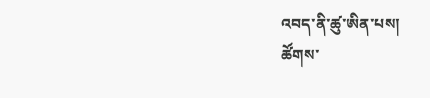འབད་ནི་ཚུ་ཨིན་པས།
ཚོགས་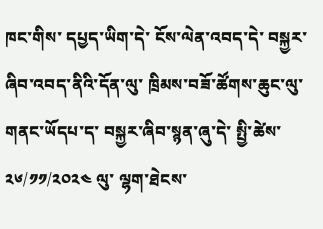ཁང་གིས་ དཔྱད་ཡིག་དེ་ ངོས་ལེན་འབད་དེ་ བསྐྱར་ཞིབ་འབད་ནིའི་དོན་ལུ་ ཁྲིམས་བཟོ་ཚོགས་ཆུང་ལུ་ གནང་ཡོདཔ་ད་ བསྐྱར་ཞིབ་སྙན་ཞུ་དེ་ སྤྱི་ཚེས་ ༢༦/༡༡/༢༠༢༤ ལུ་ ལྷག་ཐེངས་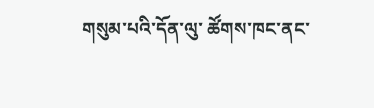གསུམ་པའི་དོན་ལུ་ ཚོགས་ཁང་ནང་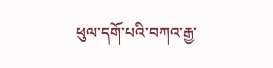ཕུལ་དགོ་པའི་བཀའ་རྒྱ་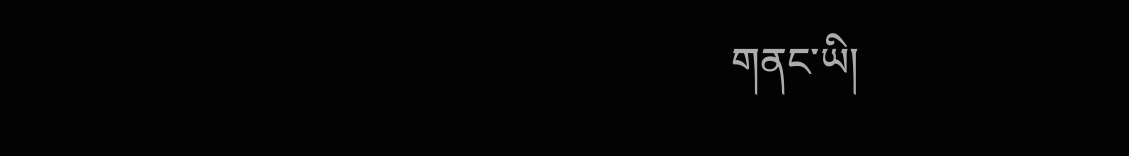གནང་ཡི།